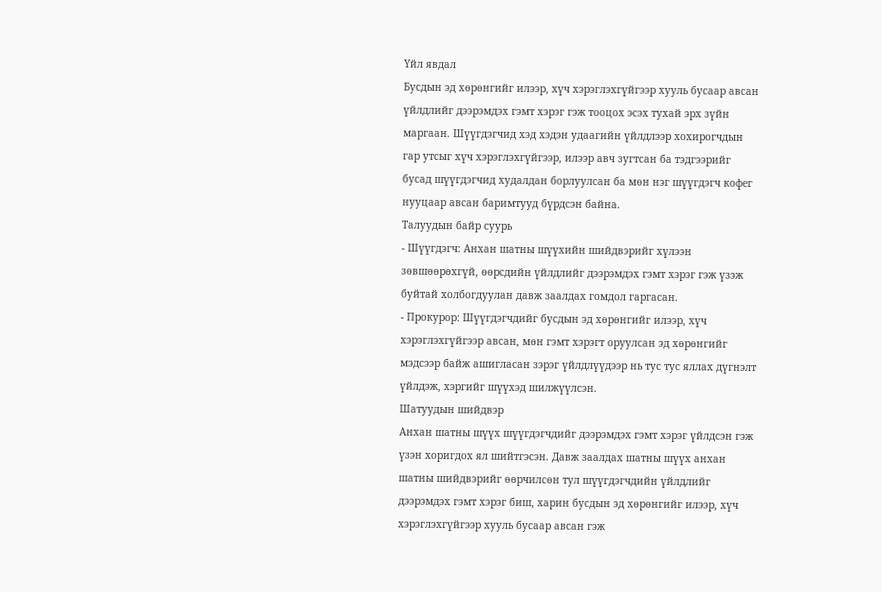Үйл явдал
Бусдын эд хөрөнгийг илээр, хүч хэрэглэхгүйгээр хууль бусаар авсан үйлдлийг дээрэмдэх гэмт хэрэг гэж тооцох эсэх тухай эрх зүйн маргаан. Шүүгдэгчид хэд хэдэн удаагийн үйлдлээр хохирогчдын гар утсыг хүч хэрэглэхгүйгээр, илээр авч зугтсан ба тэдгээрийг бусад шүүгдэгчид худалдан борлуулсан ба мөн нэг шүүгдэгч кофег нууцаар авсан баримтууд бүрдсэн байна.
Талуудын байр суурь
- Шүүгдэгч: Анхан шатны шүүхийн шийдвэрийг хүлээн зөвшөөрөхгүй, өөрсдийн үйлдлийг дээрэмдэх гэмт хэрэг гэж үзэж буйтай холбогдуулан давж заалдах гомдол гаргасан.
- Прокурор: Шүүгдэгчдийг бусдын эд хөрөнгийг илээр, хүч хэрэглэхгүйгээр авсан, мөн гэмт хэрэгт оруулсан эд хөрөнгийг мэдсээр байж ашигласан зэрэг үйлдлүүдээр нь тус тус яллах дүгнэлт үйлдэж, хэргийг шүүхэд шилжүүлсэн.
Шатуудын шийдвэр
Анхан шатны шүүх шүүгдэгчдийг дээрэмдэх гэмт хэрэг үйлдсэн гэж үзэн хоригдох ял шийтгэсэн. Давж заалдах шатны шүүх анхан шатны шийдвэрийг өөрчилсөн тул шүүгдэгчдийн үйлдлийг дээрэмдэх гэмт хэрэг биш, харин бусдын эд хөрөнгийг илээр, хүч хэрэглэхгүйгээр хууль бусаар авсан гэж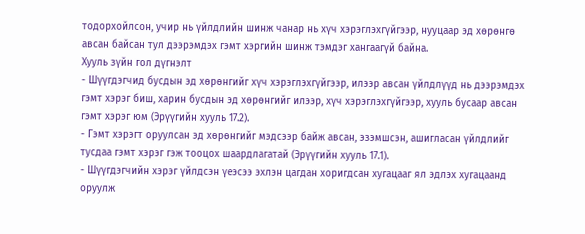тодорхойлсон, учир нь үйлдлийн шинж чанар нь хүч хэрэглэхгүйгээр, нууцаар эд хөрөнгө авсан байсан тул дээрэмдэх гэмт хэргийн шинж тэмдэг хангаагүй байна.
Хууль зүйн гол дүгнэлт
- Шүүгдэгчид бусдын эд хөрөнгийг хүч хэрэглэхгүйгээр, илээр авсан үйлдлүүд нь дээрэмдэх гэмт хэрэг биш, харин бусдын эд хөрөнгийг илээр, хүч хэрэглэхгүйгээр, хууль бусаар авсан гэмт хэрэг юм (Эрүүгийн хууль 17.2).
- Гэмт хэрэгт оруулсан эд хөрөнгийг мэдсээр байж авсан, эзэмшсэн, ашигласан үйлдлийг тусдаа гэмт хэрэг гэж тооцох шаардлагатай (Эрүүгийн хууль 17.1).
- Шүүгдэгчийн хэрэг үйлдсэн үеэсээ эхлэн цагдан хоригдсан хугацааг ял эдлэх хугацаанд оруулж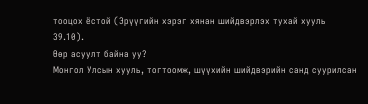тооцох ёстой (Эрүүгийн хэрэг хянан шийдвэрлэх тухай хууль 39.10).
Өөр асуулт байна уу?
Монгол Улсын хууль, тогтоомж, шүүхийн шийдвэрийн санд суурилсан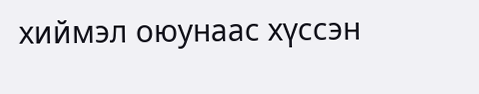хиймэл оюунаас хүссэн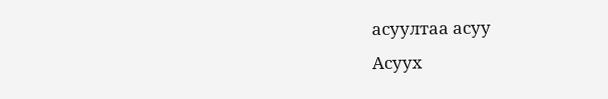асуултаа асуу
Асуух